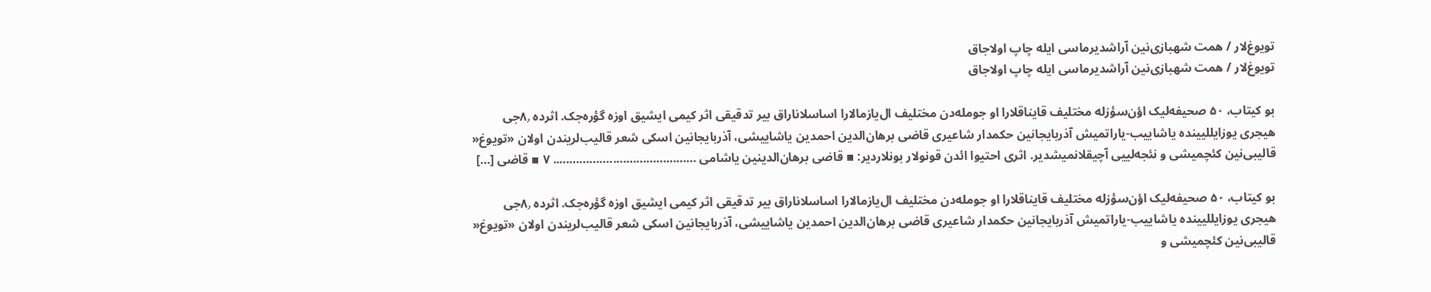تویوغ‌لار / همت شهبازی‌نین آراشدیرماسی ایله چاپ اولاجاق
تویوغ‌لار / همت شهبازی‌نین آراشدیرماسی ایله چاپ اولاجاق

بو کیتاب، ۵۰ صحیفه‌لیک اؤن‌سؤزله مختلیف قایناقلارا او جومله‌دن مختلیف ال‌یازمالارا اساسلاناراق بیر تدقیقی اثر کیمی ایشیق اوزه گؤره‌جک. اثرده ۸٫جی هیجری یوزایللیینده یاشاییب-یاراتمیش آذربایجانین حکمدار شاعیری قاضی برهان‌الدین احمدین یاشاییشی، آذربایجانین اسکی شعر قالیب‌لریندن اولان «تویوغ‌« قالیبی‌نین کئچمیشی و نئجه‌لییی آچیقلانمیشدیر. اثری احتیوا ائدن قونولار بونلاردیر: ▪ قاضی‌ برهان‌الدینین یاشامی ……………………..…………….. ۷ ▪ قاضی […]

بو کیتاب، ۵۰ صحیفه‌لیک اؤن‌سؤزله مختلیف قایناقلارا او جومله‌دن مختلیف ال‌یازمالارا اساسلاناراق بیر تدقیقی اثر کیمی ایشیق اوزه گؤره‌جک. اثرده ۸٫جی هیجری یوزایللیینده یاشاییب-یاراتمیش آذربایجانین حکمدار شاعیری قاضی برهان‌الدین احمدین یاشاییشی، آذربایجانین اسکی شعر قالیب‌لریندن اولان «تویوغ‌« قالیبی‌نین کئچمیشی و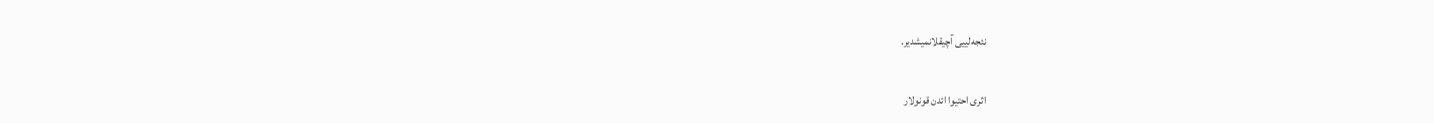نئجه‌لییی آچیقلانمیشدیر.

اثری احتیوا ائدن قونولار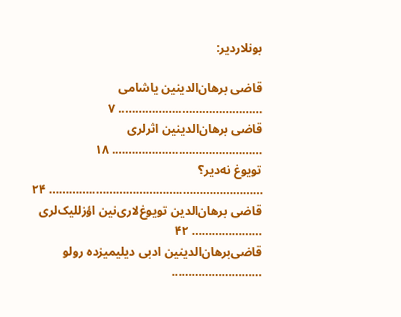بونلاردیر:

قاضی‌ برهان‌الدینین یاشامی ……………………..…………….. ۷
قاضی برهان‌الدینین اثرلری ……………………..………………. ۱۸
تویوغ نه‌دیر؟ ……………………..……………………..………… ۲۴
قاضی برهان‌الدین تویوغ‌لاری‌نین اؤزللیک‌لری ………………… ۴۲
قاضی‌برهان‌الدینین ادبی دیلیمیزده رولو ……………………...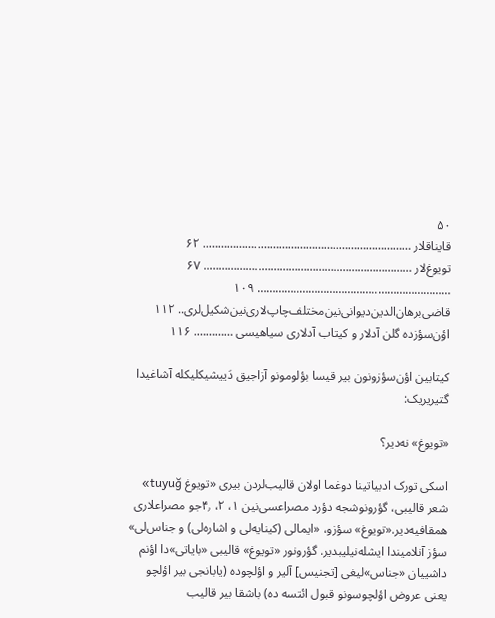۵۰
قایناقلار ……………………..……………………..…………….. ۶۲
تویوغ‌لار ……………………..……………………..…………….. ۶۷
……………………..……………………..………… ۱۰۹
قاضی‌برهان‌الدین‌دیوانی‌نین‌مختلف‌چاپ‌لاری‌نین‌شکیل‌لری.. ۱۱۲
اؤن‌سؤزده گلن آدلار و کیتاب آدلاری سیاهیسی …………. ۱۱۶

کیتابین اؤن‌سؤزونون بیر قیسا بؤلومونو آزاجیق دَییشیکلیکله آشاغیدا گتیریریک:

«تویوغ» نه‌دیر؟

اسکی تورک ادبیاتینا دوغما اولان قالیب‌لردن بیری «تویوغ tuyuğ» شعر قالیبی‌، گؤرونوشجه دؤرد مصراعسی‌نین ۱، ۲، ۴٫جو مصراعلاری همقافیه‌دیر.«تویوغ» سؤزو، «ایمالی (کینایه‌لی و اشاره‌لی) و جناس‌لی» سؤز آنلامیندا ایشله‌نیلیبدیر. گؤرونور «تویوغ» قالیبی «بایاتی»دا اؤنم داشییان «جناس»لیغی [تجنیس] آلیر و اؤلچوده (یابانجی بیر اؤلچو یعنی عروض اؤلچوسونو قبول ائتسه ده) باشقا بیر قالیب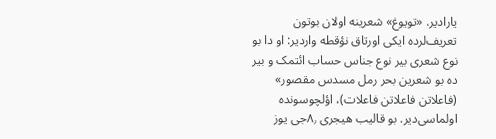یارادیر. «تویوغ» شعرینه اولان بوتون تعریف‌لرده ایکی اورتاق نؤقطه واردیر: او دا بو نوع شعری بیر نوع جناس حساب ائتمک و بیر ده بو شعرین بحر رمل مسدس مقصور» (فاعلاتن فاعلاتن فاعلات)، اؤلچوسونده اولماسی‌دیر. بو قالیب هیجری ۸٫جی یوز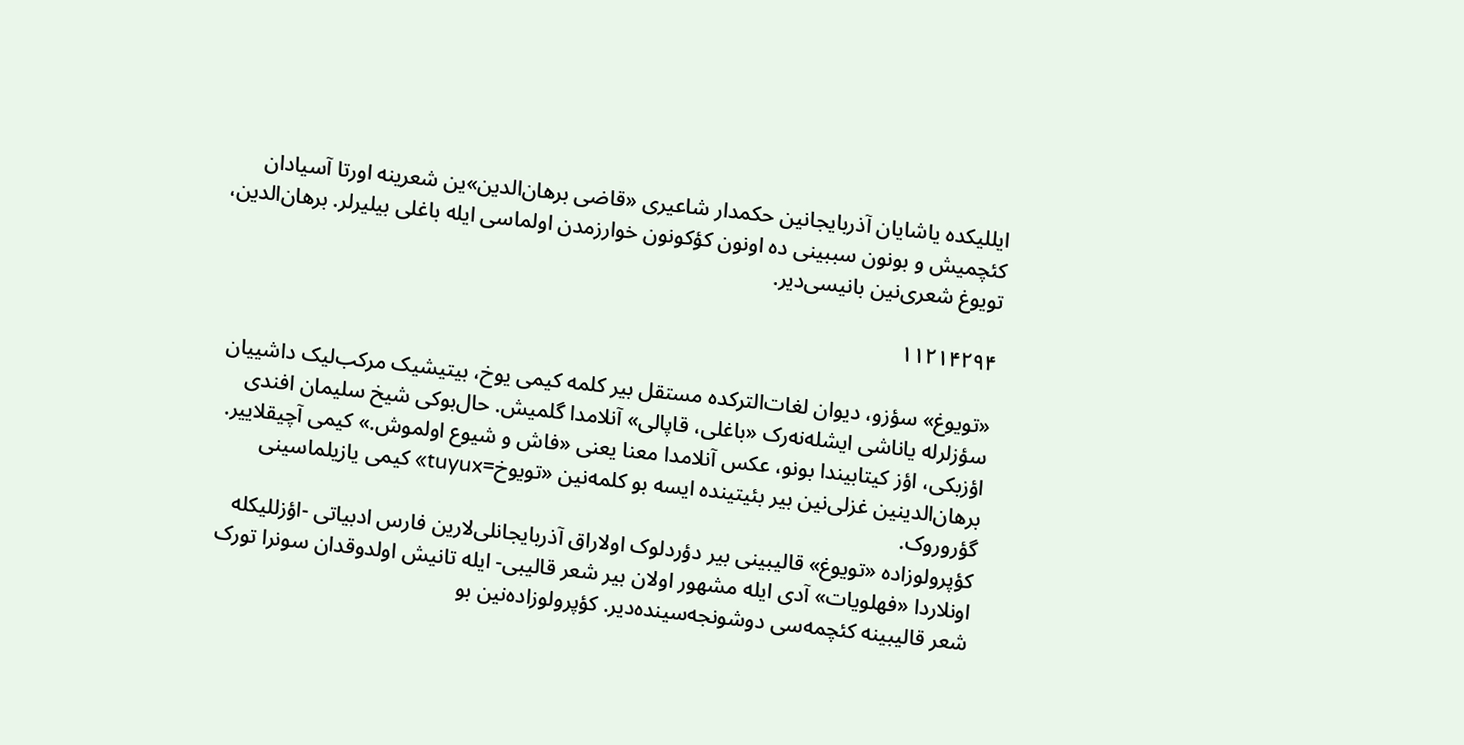ایللیکده یاشایان آذربایجانین حکمدار شاعیری «قاضی برهان‌الدین»ین شعرینه اورتا آسیادان کئچمیش و بونون سببینی‌ ده اونون کؤکونون خوارزمدن اولماسی ایله باغلی بیلیرلر. برهان‌الدین، تویوغ‌ شعری‌نین بانیسی‌دیر.

۱۱۲۱۴۲۹۴

«تویوغ» سؤزو، دیوان لغات‌الترکده مستقل بیر کلمه کیمی یوخ، بیتیشیک مرکب‌لیک داشییان سؤزلرله یاناشی ایشله‌نه‌رک «باغلی، قاپالی» آنلامدا گلمیش. حال‌بوکی شیخ‌ سلیمان افندی‌ اؤزبکی، اؤز کیتابیندا بونو، عکس آنلامدا معنا یعنی «فاش و شیوع اولموش.» کیمی آچیقلاییر. برهان‌الدینین غزلی‌نین بیر بئیتینده ایسه بو کلمه‌نین «تویوخ=tuyux» کیمی یازیلماسینی گؤروروک.
کؤپرولوزاده «تویوغ» قالیبینی بیر دؤردلوک ‌اولاراق آذربایجانلی‌لارین فارس‌ ادبیاتی -اؤزللیکله اونلاردا «فهلویات» آدی ایله مشهور اولان بیر شعر قالیبی- ایله تانیش اولدوقدان سونرا تورک شعر قالیبینه کئچمه‌سی دوشونجه‌سینده‌دیر. کؤپرولوزاده‌نین بو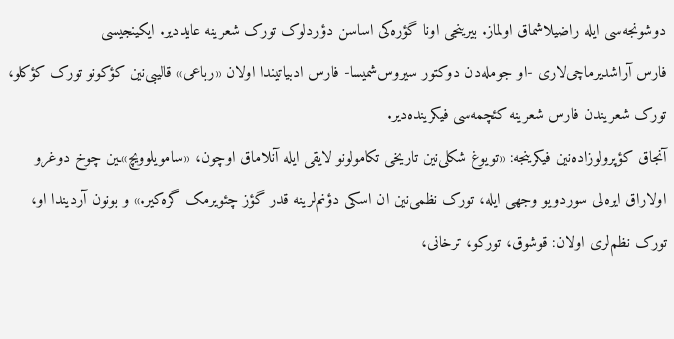دوشونجه‌سی ایله راضیلاشماق اولماز. بیرینجی اونا گؤره‌کی اساسن ‌دؤردلوک تورک‌ شعرینه عاید‌دیر. ایکینجیسی‌ فارس ‌آراشدیرماچی‌لاری -او جومله‌دن دوکتور سیروس‌شمیسا- فارس ادبیاتیندا اولان «رباعی» قالیبی‌نین کؤکونو تورک کؤکلو، تورک‌ شعریندن فارس‌ شعرینه‌ کئچمه‌سی فیکرینده‌دیر.
آنجاق کؤپرولوزاده‌نین فیکرینجه: «تویوغ شکلی‌نین تاریخی تکامولونو لایقی ایله آنلاماق اوچون، «سامویلوویچ»ـین چوخ دوغرو اولاراق ایره‌لی سوردویو وجهی ایله، تورک نظمی‌نین ان اسکی دؤنم‌لرینه قدر گؤز چئویرمک گره‌کیر.» و بونون آردیندا او، تورک نظم‌لری اولان: قوشوق، تورکو، ترخانی،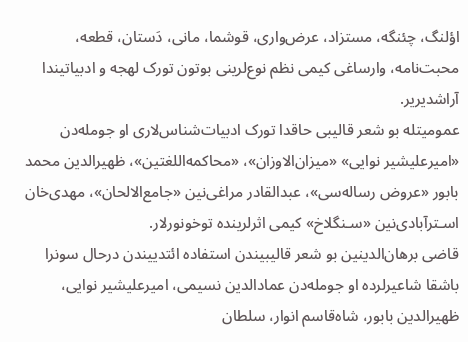اؤلنگ، چئنگه، مستزاد، عرض‌واری، قوشما، مانی، دَستان، قطعه، محبت‌نامه، وارساغی کیمی نظم نوع‌لرینی بوتون تورک لهجه و ادبیاتیندا آراشدیریر.
عمومیتله بو شعر قالیبی حاقدا تورک ادبیات‌شناس‌لاری او جومله‌دن «امیرعلیشیر نوایی» «میزان‌الاوزان»، «محاکمه‌اللغتین»، ظهیرالدین محمد بابور «عروض رساله‌سی»، عبدالقادر مراغی‌نین «جامع‌الالحان»، مهدی‌خان اسـترآبادی‌نین «سـنگلاخ» کیمی اثرلرینده توخونورلار.
قاضی برهان‌الدینین بو شعر قالیبیندن استفاده ائتدییندن درحال سونرا باشقا شاعیرلرده او جومله‌دن عمادالدین نسیمی، امیرعلیشیر نوایی، ظهیرالدین بابور، شاه‌قاسم انوار، سلطان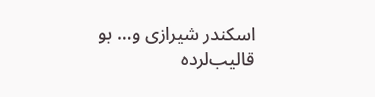اسکندر شیرازی و… بو قالیب‌لرده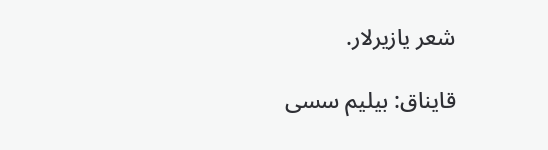شعر یازیرلار.

قایناق: بیلیم سسی